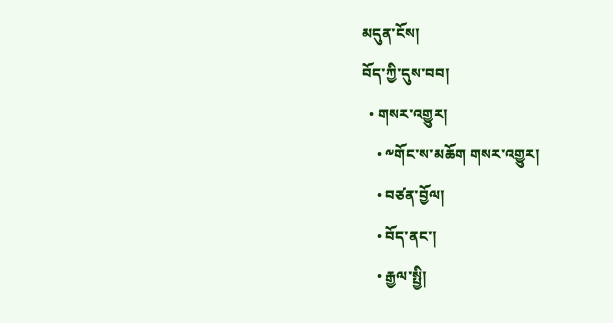མདུན་ངོས།
བོད་ཀྱི་དུས་བབ།
  • གསར་འགྱུར།
    • ༸གོང་ས་མཆོག གསར་འགྱུར།
    • བཙན་བྱོལ།
    • བོད་ནང་།
    • རྒྱལ་སྤྱི།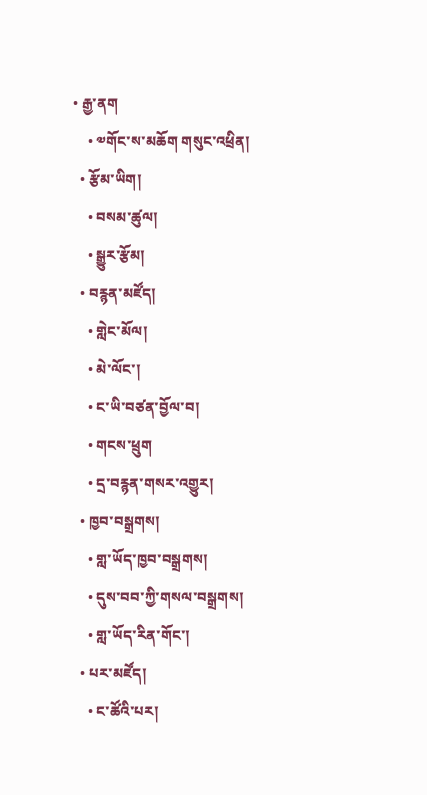• རྒྱ་ནག
    • ༧གོང་ས་མཆོག གསུང་འཕྲིན།
  • རྩོམ་ཡིག།
    • བསམ་ཚུལ།
    • སྒྱུར་རྩོམ།
  • བརྙན་མཛོད།
    • གླེང་མོལ།
    • མེ་ལོང་།
    • ང་ཡི་བཙན་བྱོལ་བ།
    • གངས་ཕྲུག
    • དྲ་བརྙན་གསར་འགྱུར།
  • ཁྱབ་བསྒྲགས།
    • གླ་ཡོད་ཁྱབ་བསྒྲགས།
    • དུས་བབ་ཀྱི་གསལ་བསྒྲགས།
    • གླ་ཡོད་རིན་གོང་།
  • པར་མཛོད།
    • ང་ཚོའི་པར།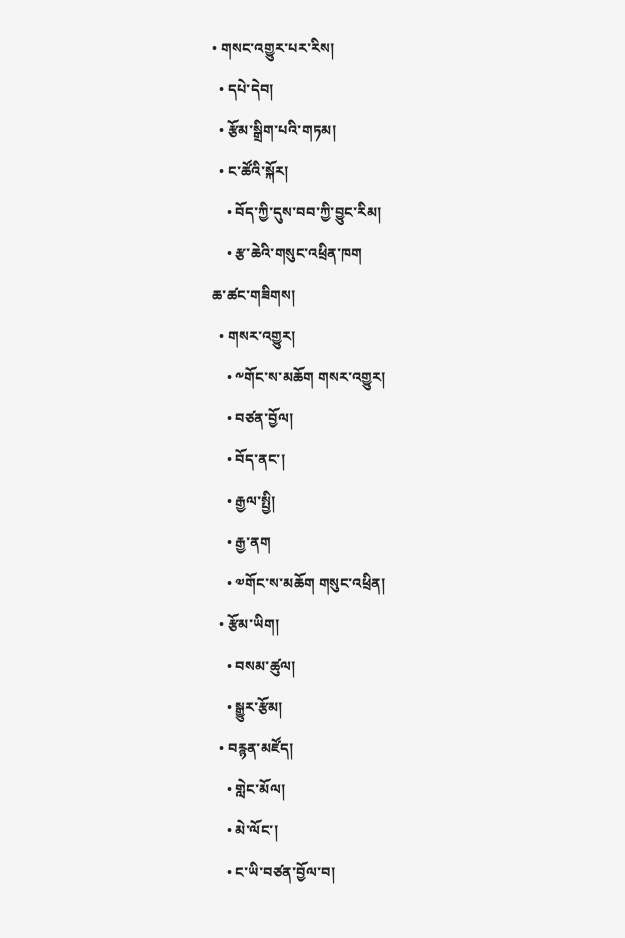• གསང་འགྱུར་པར་རིས།
  • དཔེ་དེབ།
  • རྩོམ་སྒྲིག་པའི་གཏམ།
  • ང་ཚོའི་སྐོར།
    • བོད་ཀྱི་དུས་བབ་ཀྱི་བྱུང་རིམ།
    • རྩ་ཆེའི་གསུང་འཕྲིན་ཁག
ཆ་ཚང་གཟིགས།
  • གསར་འགྱུར།
    • ༸གོང་ས་མཆོག གསར་འགྱུར།
    • བཙན་བྱོལ།
    • བོད་ནང་།
    • རྒྱལ་སྤྱི།
    • རྒྱ་ནག
    • ༧གོང་ས་མཆོག གསུང་འཕྲིན།
  • རྩོམ་ཡིག།
    • བསམ་ཚུལ།
    • སྒྱུར་རྩོམ།
  • བརྙན་མཛོད།
    • གླེང་མོལ།
    • མེ་ལོང་།
    • ང་ཡི་བཙན་བྱོལ་བ།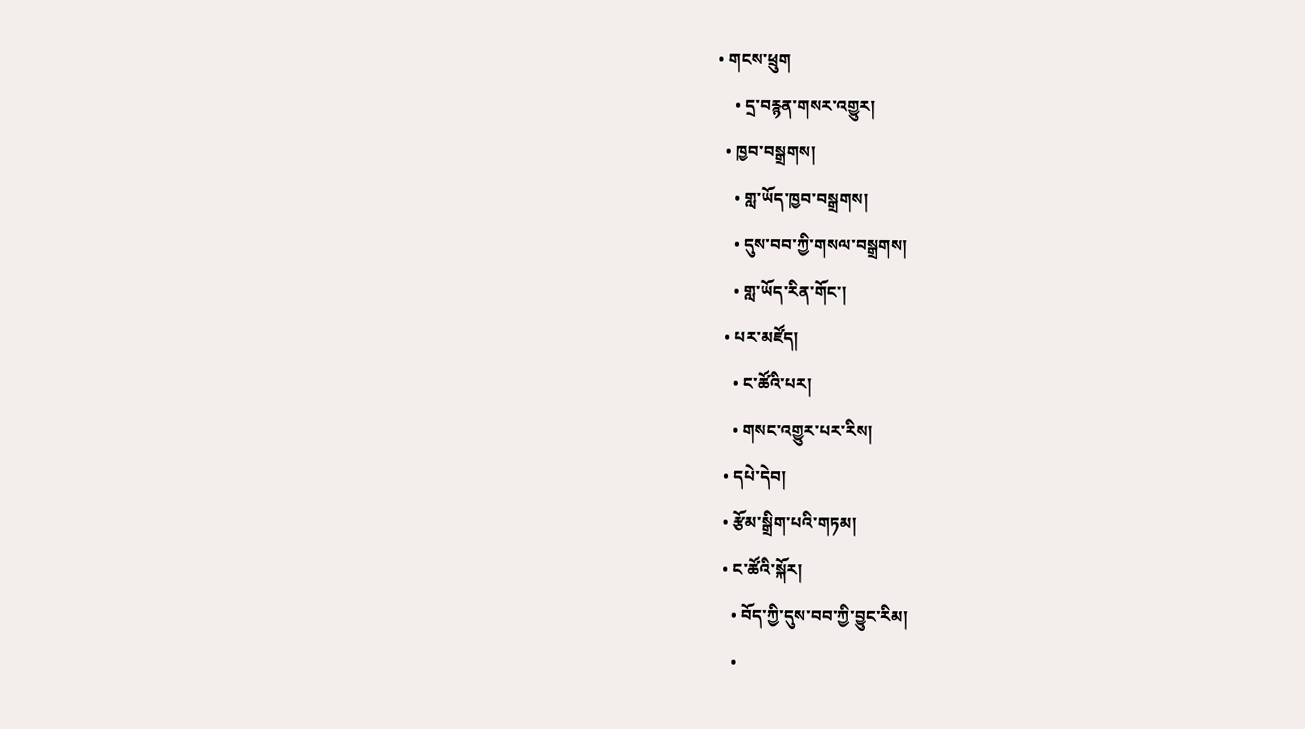• གངས་ཕྲུག
    • དྲ་བརྙན་གསར་འགྱུར།
  • ཁྱབ་བསྒྲགས།
    • གླ་ཡོད་ཁྱབ་བསྒྲགས།
    • དུས་བབ་ཀྱི་གསལ་བསྒྲགས།
    • གླ་ཡོད་རིན་གོང་།
  • པར་མཛོད།
    • ང་ཚོའི་པར།
    • གསང་འགྱུར་པར་རིས།
  • དཔེ་དེབ།
  • རྩོམ་སྒྲིག་པའི་གཏམ།
  • ང་ཚོའི་སྐོར།
    • བོད་ཀྱི་དུས་བབ་ཀྱི་བྱུང་རིམ།
    •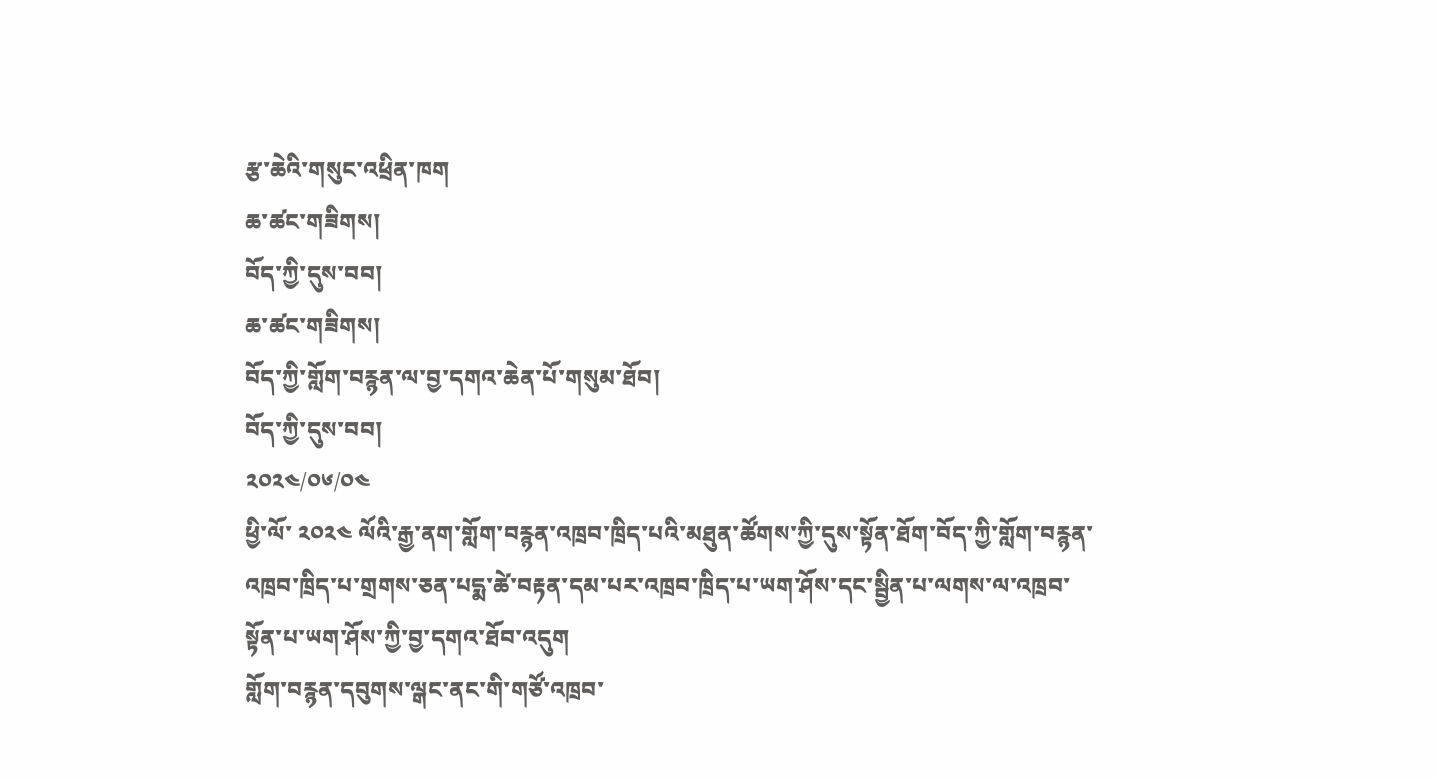རྩ་ཆེའི་གསུང་འཕྲིན་ཁག
ཆ་ཚང་གཟིགས།
བོད་ཀྱི་དུས་བབ།
ཆ་ཚང་གཟིགས།
བོད་ཀྱི་གློག་བརྙན་ལ་བྱ་དགའ་ཆེན་པོ་གསུམ་ཐོབ།
བོད་ཀྱི་དུས་བབ།
༢༠༢༤/༠༦/༠༤
ཕྱི་ལོ་ ༢༠༢༤ ལོའི་རྒྱ་ནག་གློག་བརྙན་འཁྲབ་ཁྲིད་པའི་མཐུན་ཚོགས་ཀྱི་དུས་སྟོན་ཐོག་བོད་ཀྱི་གློག་བརྙན་འཁྲབ་ཁྲིད་པ་གྲགས་ཅན་པདྨ་ཚེ་བརྟན་དམ་པར་འཁྲབ་ཁྲིད་པ་ཡག་ཤོས་དང་སྦྱིན་པ་ལགས་ལ་འཁྲབ་སྟོན་པ་ཡག་ཤོས་ཀྱི་བྱ་དགའ་ཐོབ་འདུག
གློག་བརྙན་དབུགས་ལྒང་ནང་གི་གཙོ་འཁྲབ་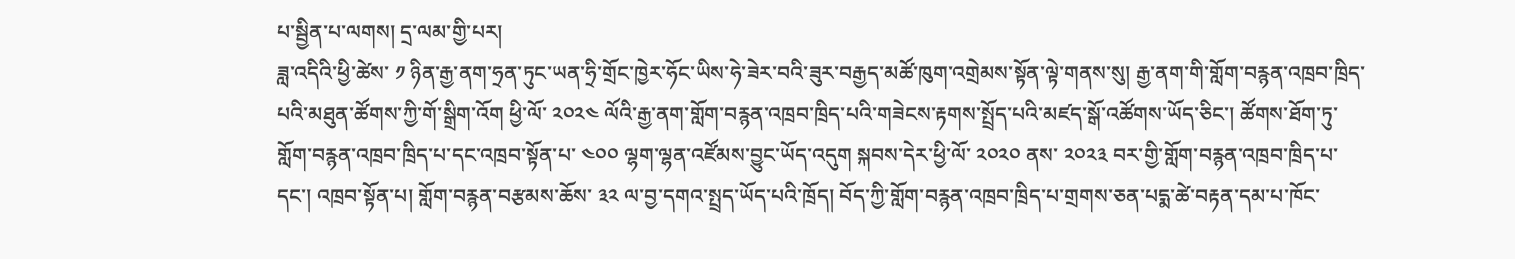པ་སྦྱིན་པ་ལགས། དྲ་ལམ་གྱི་པར།
ཟླ་འདིའི་ཕྱི་ཚེས་ ༡ ཉིན་རྒྱ་ནག་ཧྲན་ཏུང་ཡན་ཧྲི་གྲོང་ཁྱེར་ཧོང་ཡིས་ཧེ་ཟེར་བའི་ཟུར་བརྒྱད་མཚོ་ཁུག་འགྲེམས་སྟོན་ལྟེ་གནས་སུ། རྒྱ་ནག་གི་གློག་བརྙན་འཁྲབ་ཁྲིད་པའི་མཐུན་ཚོགས་ཀྱི་གོ་སྒྲིག་འོག ཕྱི་ལོ་ ༢༠༢༤ ལོའི་རྒྱ་ནག་གློག་བརྙན་འཁྲབ་ཁྲིད་པའི་གཟེངས་རྟགས་སྤྲོད་པའི་མཛད་སྒོ་འཚོགས་ཡོད་ཅིང་། ཚོགས་ཐོག་ཏུ་གློག་བརྙན་འཁྲབ་ཁྲིད་པ་དང་འཁྲབ་སྟོན་པ་ ༤༠༠ ལྷག་ལྷན་འཛོམས་བྱུང་ཡོད་འདུག སྐབས་དེར་ཕྱི་ལོ་ ༢༠༢༠ ནས་ ༢༠༢༣ བར་གྱི་གློག་བརྙན་འཁྲབ་ཁྲིད་པ་དང་། འཁྲབ་སྟོན་པ། གློག་བརྙན་བརྩམས་ཆོས་ ༣༢ ལ་བྱ་དགའ་སྤྲད་ཡོད་པའི་ཁྲོད། བོད་ཀྱི་གློག་བརྙན་འཁྲབ་ཁྲིད་པ་གྲགས་ཅན་པདྨ་ཚེ་བརྟན་དམ་པ་ཁོང་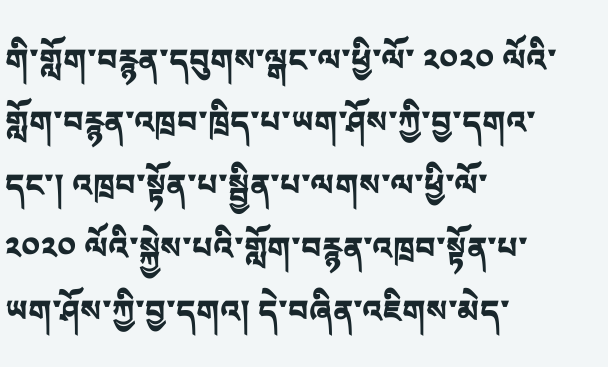གི་གློག་བརྙན་དབུགས་ལྒང་ལ་ཕྱི་ལོ་ ༢༠༢༠ ལོའི་གློག་བརྙན་འཁྲབ་ཁྲིད་པ་ཡག་ཤོས་ཀྱི་བྱ་དགའ་དང་། འཁྲབ་སྟོན་པ་སྦྱིན་པ་ལགས་ལ་ཕྱི་ལོ་ ༢༠༢༠ ལོའི་སྐྱེས་པའི་གློག་བརྙན་འཁྲབ་སྟོན་པ་ཡག་ཤོས་ཀྱི་བྱ་དགའ། དེ་བཞིན་འཇིགས་མེད་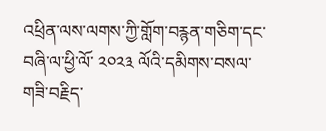འཕྲིན་ལས་ལགས་ཀྱི་གློག་བརྙན་གཅིག་དང་བཞི་ལ་ཕྱི་ལོ་ ༢༠༢༣ ལོའི་དམིགས་བསལ་གཟི་བརྗིད་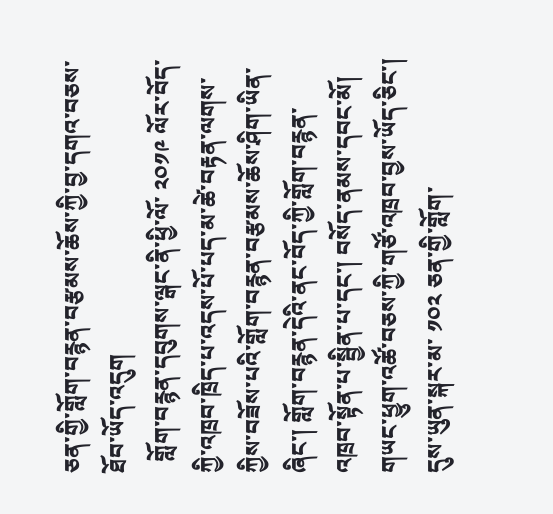ཅན་གྱི་གློག་བརྙན་བརྩམས་ཆོས་ཀྱི་བྱ་དགའ་བཅས་ཐོབ་ཡོད་འདུག
  གློག་བརྙན་དབུགས་ལྒང་ནི་ཕྱི་ལོ་ ༢༠༡༩ ལོར་བོད་ཀྱི་འཁྲབ་ཁྲིད་པ་འདས་པོ་པད་མ་ཚེ་བརྟན་ལགས་ཀྱིས་བཟོས་པའི་གློག་བརྙན་བརྩམས་ཆོས་ཤིག་ཡིན་ཞིང་། གློག་བརྙན་དེའི་ནང་བོད་ཀྱི་གློག་བརྙན་འཁྲབ་སྟོན་པ་སྦྱིན་པ་དང་། བསོད་ནམས་དབང་མོ། གཡང་ཕྱུག་འཚོ་བཅས་ཀྱི་གཙོ་འཁྲབ་བྱས་ཡོད་ཅིང་། དུས་ཡུན་སྐར་མ་ ༡༠༢ ཅན་གྱི་གློག་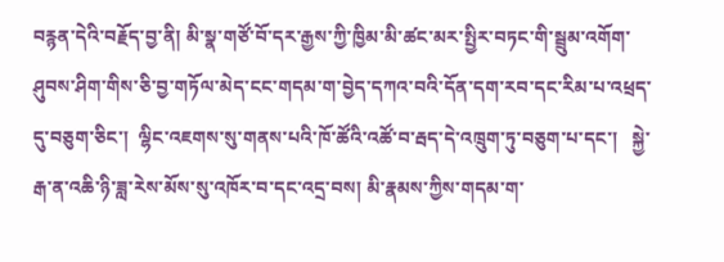བརྙན་དེའི་བརྗོད་བྱ་ནི། མི་སྣ་གཙོ་བོ་དར་རྒྱས་ཀྱི་ཁྱིམ་མི་ཚང་མར་སྤྱིར་བཏང་གི་སྦྲུམ་འགོག་ཤུབས་ཤིག་གིས་ཅི་བྱ་གཏོལ་མེད་ངང་གདམ་ག་བྱེད་དཀའ་བའི་དོན་དག་རབ་དང་རིམ་པ་འཕྲད་དུ་བཅུག་ཅིང་།  ལྷིང་འཇགས་སུ་གནས་པའི་ཁོ་ཚོའི་འཚོ་བ་རྦད་དེ་འཁྲུག་ཏུ་བཅུག་པ་དང་།   སྐྱེ་རྒ་ན་འཆི་ཉི་ཟླ་རེས་མོས་སུ་འཁོར་བ་དང་འདྲ་བས། མི་རྣམས་ཀྱིས་གདམ་ག་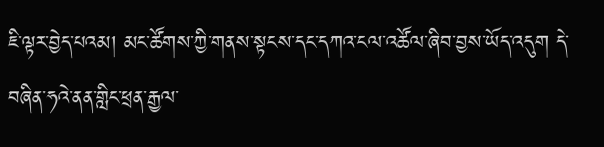ཇི་ལྟར་བྱེད་པའམ། མང་ཚོགས་ཀྱི་གནས་སྟངས་དང་དཀའ་ངལ་འཚོལ་ཞིབ་བྱས་ཡོད་འདུག དེ་བཞིན་ཧའེ་ནན་གླིང་ཕྲན་རྒྱལ་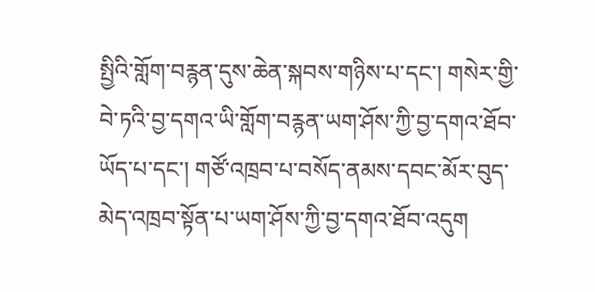སྤྱིའི་གློག་བརྙན་དུས་ཆེན་སྐབས་གཉིས་པ་དང་། གསེར་གྱི་བེ་ཏའི་བྱ་དགའ་ཡི་གློག་བརྙན་ཡག་ཤོས་ཀྱི་བྱ་དགའ་ཐོབ་ཡོད་པ་དང་། གཙོ་འཁྲབ་པ་བསོད་ནམས་དབང་མོར་བུད་མེད་འཁྲབ་སྟོན་པ་ཡག་ཤོས་ཀྱི་བྱ་དགའ་ཐོབ་འདུག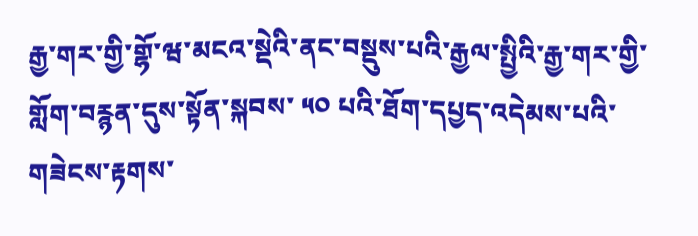རྒྱ་གར་གྱི་གྷོ་ཝ་མངའ་སྡེའི་ནང་བསྡུས་པའི་རྒྱལ་སྤྱིའི་རྒྱ་གར་གྱི་གློག་བརྙན་དུས་སྟོན་སྐབས་ ༥༠ པའི་ཐོག་དཔྱད་འདེམས་པའི་གཟེངས་རྟགས་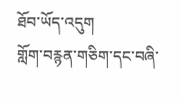ཐོབ་ཡོད་འདུག
གློག་བརྙན་གཅིག་དང་བཞི་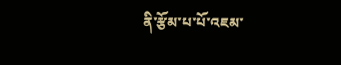ནི་རྩོམ་པ་པོ་འཇམ་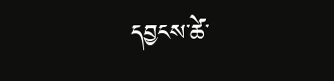དབྱངས་ཚེ་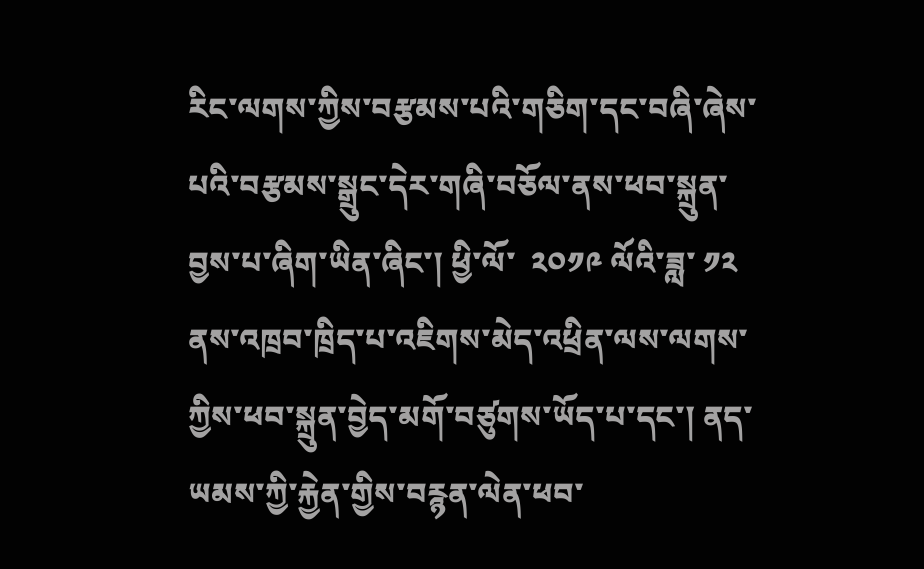རིང་ལགས་ཀྱིས་བརྩམས་པའི་གཅིག་དང་བཞི་ཞེས་པའི་བརྩམས་སྒྲུང་དེར་གཞི་བཅོལ་ནས་ཕབ་སྐྲུན་བྱས་པ་ཞིག་ཡིན་ཞིང་། ཕྱི་ལོ་  ༢༠༡༩ ལོའི་ཟླ་ ༡༢ ནས་འཁྲབ་ཁྲིད་པ་འཇིགས་མེད་འཕྲིན་ལས་ལགས་ཀྱིས་ཕབ་སྐྲུན་བྱེད་མགོ་བཙུགས་ཡོད་པ་དང་། ནད་ཡམས་ཀྱི་རྐྱེན་གྱིས་བརྙན་ལེན་ཕབ་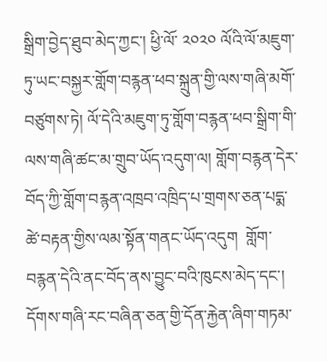སྒྲིག་བྱེད་ཐུབ་མེད་ཀྱང་། ཕྱི་ལོ་ ༢༠༢༠ ལོའི་ལོ་མཇུག་ཏུ་ཡང་བསྐྱར་གློག་བརྙན་ཕབ་སྐྲུན་གྱི་ལས་གཞི་མགོ་བཙུགས་ཏེ། ལོ་དེའི་མཇུག་ཏུ་གློག་བརྙན་ཕབ་སྒྲིག་གི་ལས་གཞི་ཚང་མ་གྲུབ་ཡོད་འདུག་ལ། གློག་བརྙན་དེར་བོད་ཀྱི་གློག་བརྙན་འཁྲབ་འཁྲིད་པ་གྲགས་ཅན་པདྨ་ཚེ་བརྟན་གྱིས་ལམ་སྟོན་གནང་ཡོད་འདུག  གློག་བརྙན་དེའི་ནང་བོད་ནས་བྱུང་བའི་ཁུངས་མེད་དང་། དོགས་གཞི་རང་བཞིན་ཅན་གྱི་དོན་རྐྱེན་ཞིག་གཏམ་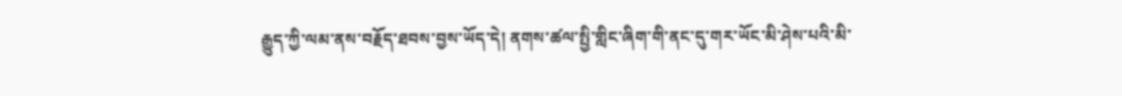རྒྱུད་ཀྱི་ལམ་ནས་བརྗོད་ཐབས་བྱས་ཡོད་དེ། ནགས་ཚལ་སྤྱི་གླིང་ཞིག་གི་ནང་དུ་གར་ཡོང་མི་ཤེས་པའི་མི་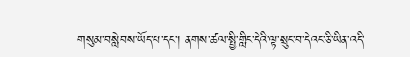གསུམ་བསླེབས་ཡོད་པ་དང་། ནགས་ཚལ་སྤྱི་གླིང་དེའི་ལྟ་སྲུང་བ་དེའང་ཅི་ཡིན་འདི་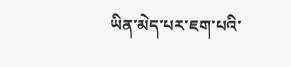ཡིན་མེད་པར་ཇག་པའི་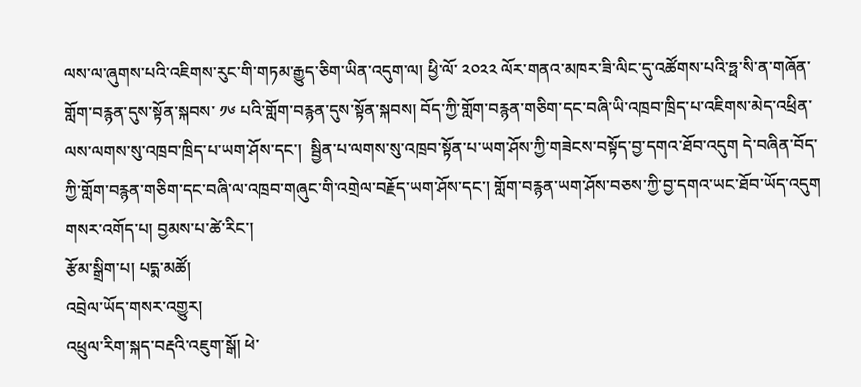ལས་ལ་ཞུགས་པའི་འཇིགས་རུང་གི་གཏམ་རྒྱུད་ཅིག་ཡིན་འདུག་ལ། ཕྱི་ལོ་ ༢༠༢༢ ལོར་གནའ་མཁར་ཟི་ལིང་དུ་འཚོགས་པའི་ཧྥ་སི་ན་གཞོན་གློག་བརྙན་དུས་སྟོན་སྐབས་ ༡༦ པའི་གློག་བརྙན་དུས་སྟོན་སྐབས། བོད་ཀྱི་གློག་བརྙན་གཅིག་དང་བཞི་ཡི་འཁྲབ་ཁྲིད་པ་འཇིགས་མེད་འཕྲིན་ལས་ལགས་སུ་འཁྲབ་ཁྲིད་པ་ཡག་ཤོས་དང་།  སྦྱིན་པ་ལགས་སུ་འཁྲབ་སྟོན་པ་ཡག་ཤོས་ཀྱི་གཟེངས་བསྟོད་བྱ་དགའ་ཐོབ་འདུག དེ་བཞིན་བོད་ཀྱི་གློག་བརྙན་གཅིག་དང་བཞི་ལ་འཁྲབ་གཞུང་གི་འགྲེལ་བརྗོད་ཡག་ཤོས་དང་། གློག་བརྙན་ཡག་ཤོས་བཅས་ཀྱི་བྱ་དགའ་ཡང་ཐོབ་ཡོད་འདུག
གསར་འགོད་པ། བྱམས་པ་ཚེ་རིང་།
རྩོམ་སྒྲིག་པ། པདྨ་མཚོ།
འབྲེལ་ཡོད་གསར་འགྱུར།
འཕྲུལ་རིག་སྐད་བརྡའི་འཇུག་སྒོ། ཕེ་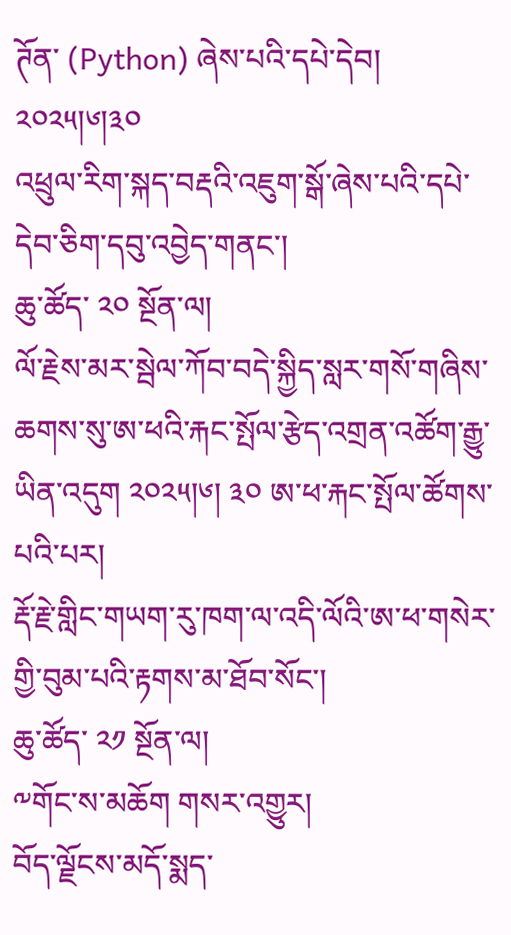ཊོན་ (Python) ཞེས་པའི་དཔེ་དེབ། ༢༠༢༥།༦།༣༠
འཕྲུལ་རིག་སྐད་བརྡའི་འཇུག་སྒོ་ཞེས་པའི་དཔེ་དེབ་ཅིག་དབུ་འབྱེད་གནང་།
ཆུ་ཚོད་ ༢༠ སྔོན་ལ།
ལོ་རྗེས་མར་སྦེལ་ཀོབ་བདེ་སྐྱིད་སླར་གསོ་གཞིས་ཆགས་སུ་ཨ་ཕའི་རྐང་སྤོལ་རྩེད་འགྲན་འཚོག་རྒྱུ་ཡིན་འདུག ༢༠༢༥།༦། ༣༠ ཨ་ཕ་རྐང་སྤོལ་ཚོགས་པའི་པར།
རྡོ་རྗེ་གླིང་གཡག་རུ་ཁག་ལ་འདི་ལོའི་ཨ་ཕ་གསེར་གྱི་བུམ་པའི་རྟགས་མ་ཐོབ་སོང་།
ཆུ་ཚོད་ ༢༡ སྔོན་ལ།
༸གོང་ས་མཆོག གསར་འགྱུར།
བོད་ལྗོངས་མདོ་སྨད་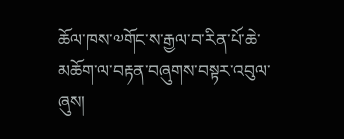ཆོལ་ཁས་༧གོང་ས་རྒྱལ་བ་རིན་པོ་ཆེ་མཆོག་ལ་བརྟན་བཞུགས་བསྟར་འབུལ་ཞུས།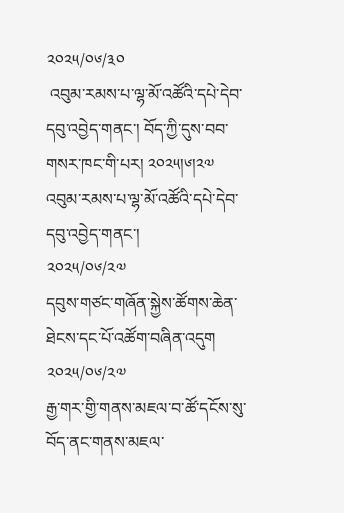༢༠༢༥/༠༦/༣༠
 འབུམ་རམས་པ་ལྷ་མོ་འཚོའི་དཔེ་དེབ་དབུ་འབྱེད་གནང་། བོད་ཀྱི་དུས་བབ་གསར་ཁང་གི་པར། ༢༠༢༥།༦།༢༧
འབུམ་རམས་པ་ལྷ་མོ་འཚོའི་དཔེ་དེབ་དབུ་འབྱེད་གནང་།
༢༠༢༥/༠༦/༢༧
དབུས་གཙང་གཞོན་སྐྱེས་ཚོགས་ཆེན་ཐེངས་དང་པོ་འཚོག་བཞིན་འདུག
༢༠༢༥/༠༦/༢༧
རྒྱ་གར་གྱི་གནས་མཇལ་བ་ཚོ་དངོས་སུ་བོད་ནང་གནས་མཇལ་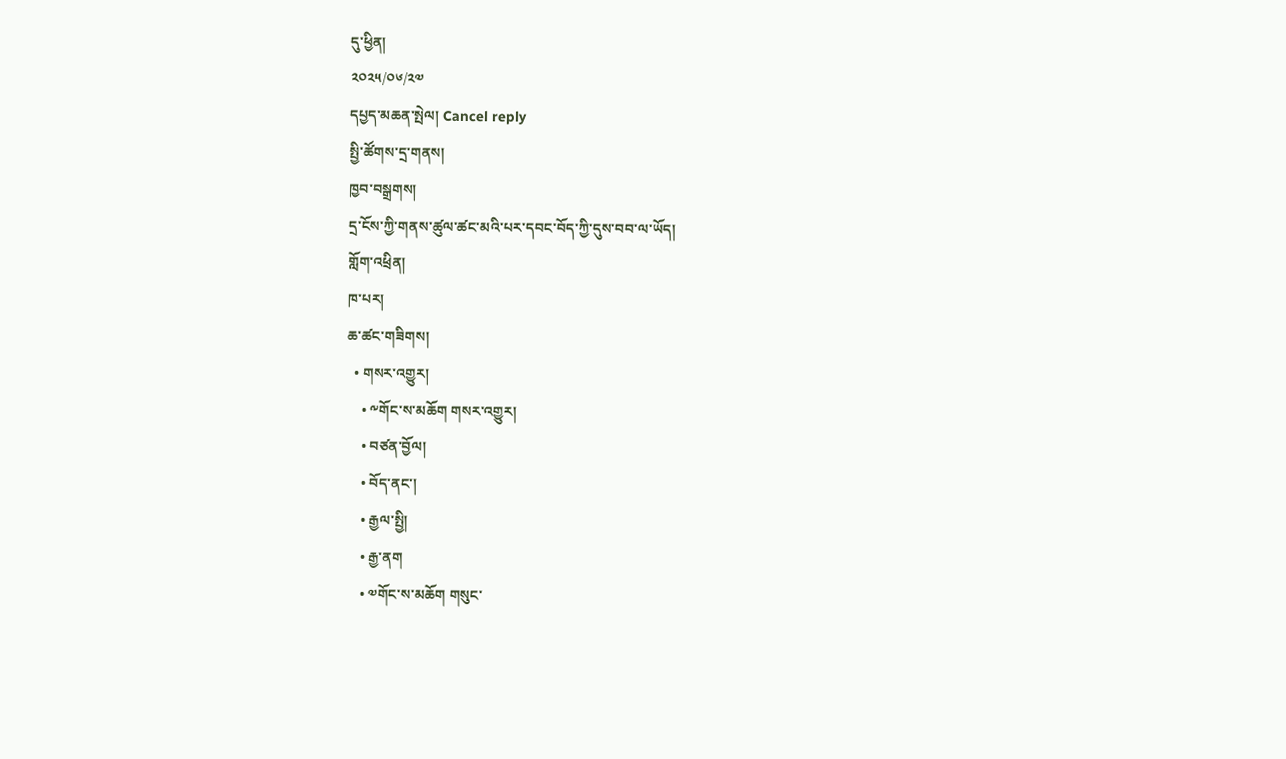དུ་ཕྱིན།
༢༠༢༥/༠༦/༢༧
དཔྱད་མཆན་སྤེལ། Cancel reply
སྤྱི་ཚོགས་དྲ་གནས།
ཁྱབ་བསྒྲགས།
དྲ་ངོས་ཀྱི་གནས་ཚུལ་ཚང་མའི་པར་དབང་བོད་ཀྱི་དུས་བབ་ལ་ཡོད།
གློག་འཕྲིན།
ཁ་པར།
ཆ་ཚང་གཟིགས།
  • གསར་འགྱུར།
    • ༸གོང་ས་མཆོག གསར་འགྱུར།
    • བཙན་བྱོལ།
    • བོད་ནང་།
    • རྒྱལ་སྤྱི།
    • རྒྱ་ནག
    • ༧གོང་ས་མཆོག གསུང་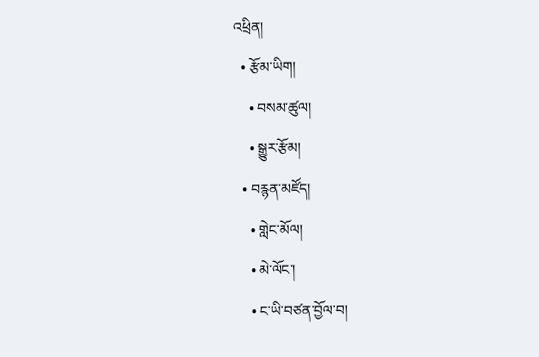འཕྲིན།
  • རྩོམ་ཡིག།
    • བསམ་ཚུལ།
    • སྒྱུར་རྩོམ།
  • བརྙན་མཛོད།
    • གླེང་མོལ།
    • མེ་ལོང་།
    • ང་ཡི་བཙན་བྱོལ་བ།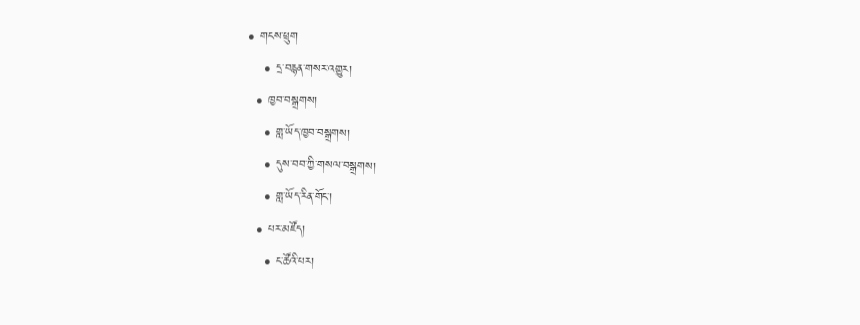• གངས་ཕྲུག
    • དྲ་བརྙན་གསར་འགྱུར།
  • ཁྱབ་བསྒྲགས།
    • གླ་ཡོད་ཁྱབ་བསྒྲགས།
    • དུས་བབ་ཀྱི་གསལ་བསྒྲགས།
    • གླ་ཡོད་རིན་གོང་།
  • པར་མཛོད།
    • ང་ཚོའི་པར།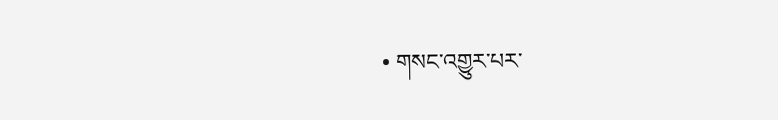• གསང་འགྱུར་པར་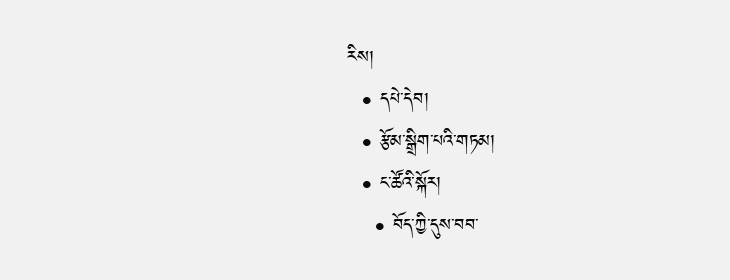རིས།
  • དཔེ་དེབ།
  • རྩོམ་སྒྲིག་པའི་གཏམ།
  • ང་ཚོའི་སྐོར།
    • བོད་ཀྱི་དུས་བབ་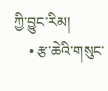ཀྱི་བྱུང་རིམ།
    • རྩ་ཆེའི་གསུང་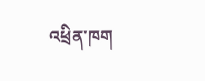འཕྲིན་ཁག